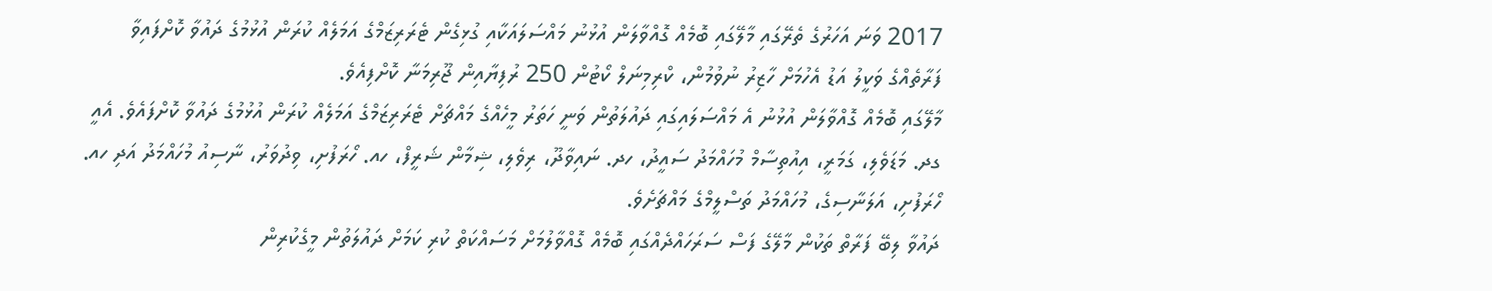2017 ވަނަ އަހަރުގެ ތެރޭގައި މާލޭގައި ބޮމެއް ގޮއްވާލަން އުޅުނު މައްސަލައަކާއި ގުޅިގެން ޓެރަރިޒަމްގެ އަމަލެއް ކުރަން އުޅުމުގެ ދައުވާ ކޮށްފައިވާ ފަރާތެއްގެ ވަކީލު އަޑު އެހުމަށް ހާޒިރު ނުވުމުން، ކްރިމިނަލް ކޯޓުން 250 ރުފިޔާއިން ޖޫރިމަނާ ކޮށްފިއެވެ.
މާލޭގައި ބޮމެއް ގޮއްވާލަން އުޅުނު އެ މައްސަލައިގައި ދައުލަތުން ވަނީ ހަތަރު މީހެއްގެ މައްޗަށް ޓެރަރިޒަމްގެ އަމަލެއް ކުރަން އުޅުމުގެ ދައުވާ ކޮށްފައެވެ. އެއީ ގދ. މަޑަވެލި، ގަމަރީ، އިއުތިސާމް މުހައްމަދު ސައީދު، ހދ. ނައިވާދޫ، ރިވެލި، ޝިމާން ޝަރީފް، ހއ. ހޯރަފުށި، ވިދުވަރު، ނާސިއު މުހައްމަދު އަދި ހއ. ހޯރަފުށި، އަލަނާސިގެ، މުހައްމަދު ތަސްލީމްގެ މައްޗަށެވެ.
ދައުވާ ލިބޭ ފަރާތް ތަކުން މާލޭގެ ފަސް ސަރަހައްދެއްގައި ބޮމެއް ގޮއްވާލުމަށް މަސައްކަތް ކުރި ކަމަށް ދައުލަތުން މީގެކުރިން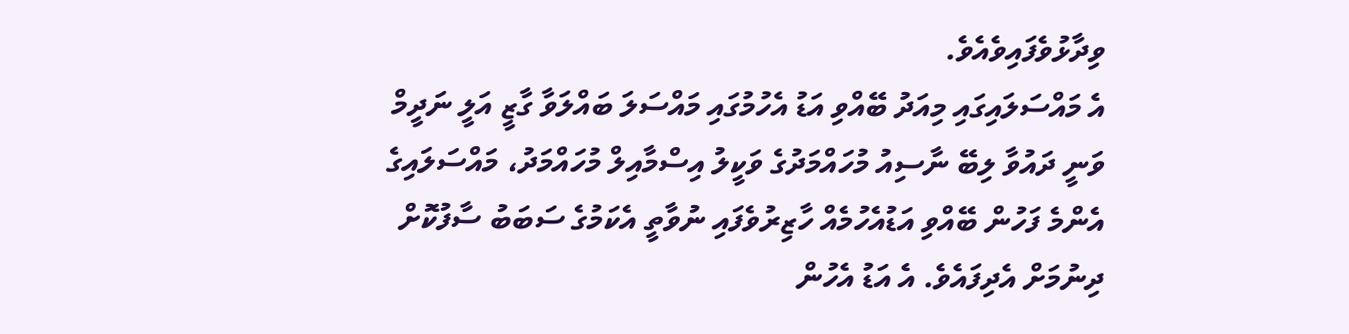ވިދާޅުވެފައިވެއެވެ.
އެ މައްސަލައިގައި މިއަދު ބޭއްވި އަޑު އެހުމުގައި މައްސަލަ ބައްލަވާ ގާޒީ އަލީ ނަދީމް ވަނީ ދައުވާ ލިބޭ ނާސިއު މުހައްމަދުގެ ވަކީލު އިސްމާއިލް މުހައްމަދު، މައްސަލައިގެ އެންމެ ފަހުން ބޭއްވި އަޑުއެހުމެއް ހާޒިރުވެފައި ނުވާތީ އެކަމުގެ ސަބަބު ސާފުކޮށް ދިނުމަށް އެދިފައެވެ. އެ އަޑު އެހުން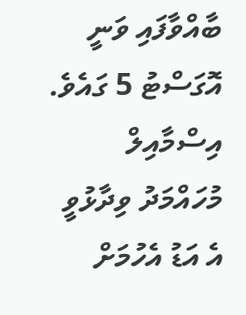ބާއްވާފައި ވަނީ އޮގަސްޓު 5 ގައެވެ.
އިސްމާއިލް މުހައްމަދު ވިދާޅުވީ އެ އަޑު އެހުމަށް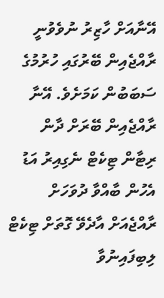އޭނާއަށް ހާޒިރު ނުވެވުނީ ރާއްޖެއިން ބޭރުގައި ހުރުމުގެ ސަބަބުން ކަމަށެވެ. އޭނާ ރާއްޖެއިން ބޭރަށް ދާން ރިޓާން ޓިކެޓް ނެގިއިރު އަޑު އެހުން ބާއްވާ ދުވަހަށް ރާއްޖެއަށް އާދެވޭ ގޮތަށް ޓިކެޓް ލިބިފައިނުވާ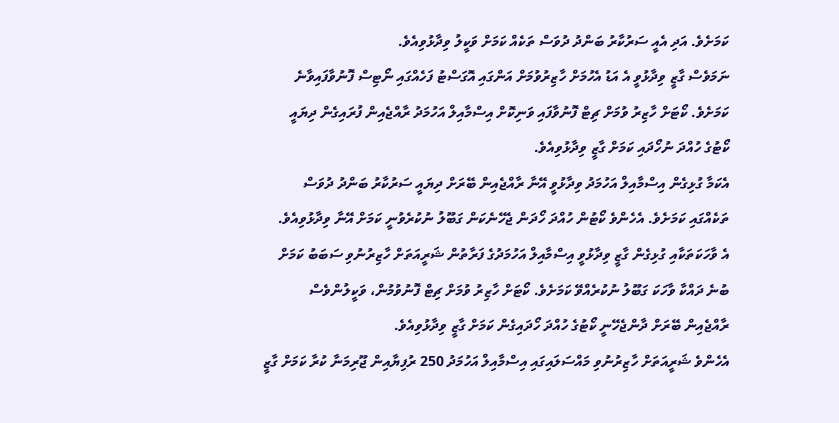ކަމަށެވެ. އަދި އެއީ ސަރުކާރު ބަންދު ދުވަސް ތަކެއް ކަމަށް ވަކީލު ވިދާޅުވިއެވެ.
ނަމަވެސް ގާޒީ ވިދާޅުވީ އެ އަޑު އެހުމަށް ހާޒިރުވުމަށް އަންގައި އޮގަސްޓު ފަހެއްގައި ނޯޓިސް ފޮނުވާފައިވާނެ ކަމަށެވެ. ކޯޓަށް ހާޒިރު ވުމަށް ޗިޓް ފޮނުވާފައި ވަނިކޮށް އިސްމާއިލް އަހުމަދު ރާއްޖެއިން ފުރައިގެން ދިޔައީ ކޯޓުގެ ހުއްދަ ނުހޯދައި ކަމަށް ގާޒީ ވިދާޅުވިއެވެ.
އެކަމާ ގުޅިގެން އިސްމާއިލް އަހުމަދު ވިދާޅުވީ އޭނާ ރާއްޖެއިން ބޭރަށް ދިޔައީ ސަރުކާރު ބަންދު ދުވަސް ތަކެއްގައި ކަމަށެވެ. އެހެންވެ ކޯޓުން ހުއްދަ ހޯދަން ޖެހޭނެކަން ގަބޫލު ނުކުރެވުނީ ކަމަށް އޭނާ ވިދާޅުވިއެވެ.
އެ ވާހަކަތަކާއި ގުޅިގެން ގާޒީ ވިދާޅުވީ އިސްމާއިލް އަހުމަދުގެ ފަރާތުން ޝަރީއަތަށް ހާޒިރުނުވި ސަބަބު ކަމަށް ބުނެ ދައްކާ ވާހަކަ ގަބޫލު ނުކުރެއްވޭ ކަމަށެވެ. ކޯޓަށް ހާޒިރު ވުމަށް ޗިޓް ފޮނުވުމުން، ވަކީލުންވެސް ރާއްޖެއިން ބޭރަށް ދާންޖެހޭނީ ކޯޓުގެ ހުއްދަ ހޯދައިގެން ކަމަށް ގާޒީ ވިދާޅުވިއެވެ.
އެހެންވެ ޝަރީއަތަށް ހާޒިރުނުވި މައްސަލައިގައި އިސްމާއިލް އަހުމަދު 250 ރުފިޔާއިން ޖޫރިމަނާ ކުރާ ކަމަށް ގާޒީ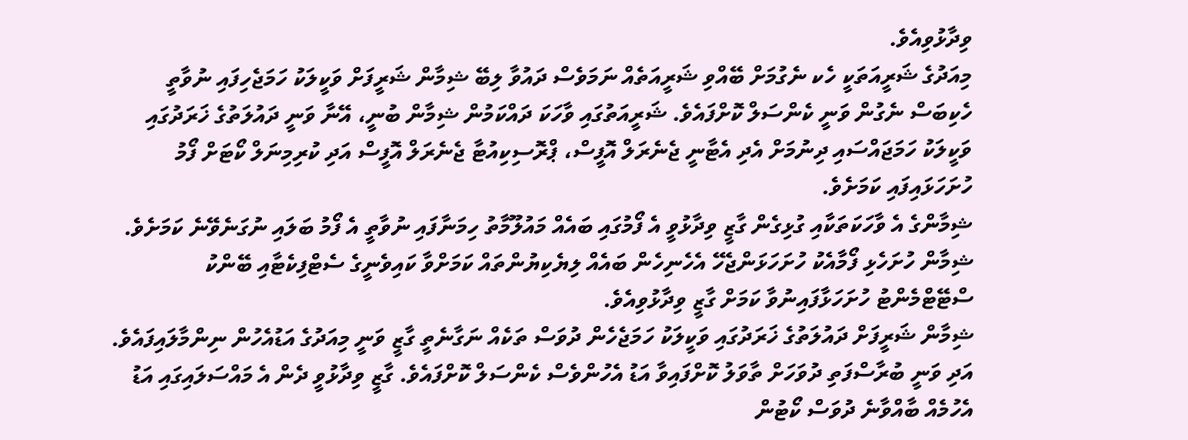ވިދާޅުވިއެވެ.
މިއަދުގެ ޝަރީއަތަކީ ހެކ ނެގުމަށް ބޭއްވި ޝަރީއަތެއް ނަމަވެސް ދައުވާ ލިބޭ ޝިމާން ޝަރީފަށް ވަކީލަކު ހަމަޖެހިފައި ނުވާތީ ހެކިބަސް ނެގުން ވަނީ ކެންސަލް ކޮށްފައެވެ. ޝަރީއަތުގައި ވާހަކަ ދައްކަމުން ޝިމާން ބުނީ، އޭނާ ވަނީ ދައުލަތުގެ ޚަރަދުގައި ވަކީލަކު ހަމަޖައްސައި ދިނުމަށް އެދި އެޓާނީ ޖެނެރަލް އޮފީސް، ޕްރޮސިކިއުޓާ ޖެނެރަލް އޮފީސް އަދި ކުރިމިނަލް ކޯޓަށް ފޯމު ހުށަހަޅައިފައި ކަމަށެވެ.
ޝިމާންގެ އެ ވާހަކަތަކާއި ގުޅިގެން ގާޒީ ވިދާޅުވީ އެ ފޯމުގައި ބައެއް މައުލޫމާތު ހިމަނާފައި ނުވާތީ އެ ފޯމު ބަލައި ނުގަނެވޭނެ ކަމަށެވެ. ޝިމާން ހުށަހެޅި ފޯމާއެކު ހުށަހަޅަންޖެހޭ އެހެނިހެން ބައެއް ލިޔެކިޔުންތައް ކަމަށްވާ ކައިވެނީގެ ސެޓްފިކެޓާއި ބޭންކު ސްޓޭޓްމެންޓު ހުށަހަޅާފައިނުވާ ކަމަށް ގާޒީ ވިދާޅުވިއެވެ.
ޝިމާން ޝަރީފަށް ދައުލަތުގެ ޚަރަދުގައި ވަކީލަކު ހަމަޖެހެން ދުވަސް ތަކެއް ނަގާނެތީ ގާޒީ ވަނީ މިއަދުގެ އަޑުއެހުން ނިންމާލައިފައެވެ. އަދި ވަނީ ބުރާސްފަތި ދުވަހަށް ތާވަލު ކޮށްފައިވާ އަޑު އެހުންވެސް ކެންސަލް ކޮށްފައެވެ. ގާޒީ ވިދާޅުވީ ދެން އެ މައްސަލައިގައި އަޑު އެހުމެއް ބާއްވާނެ ދުވަސް ކޯޓުން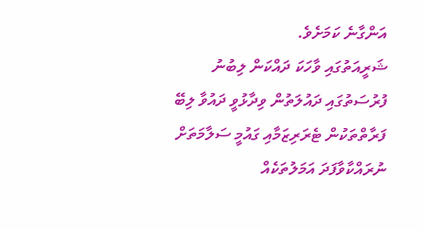އަންގާނެ ކަމަށެވެ.
ޝަރީއަތުގައި ވާހަކަ ދައްކަން ލިބުނު ފުރުސަތުގައި ދައުލަތުން ވިދާޅުވީ ދައުވާ ލިބޭ ފަރާތްތަކުން ޓެރަރިޒަމާއި ގައުމީ ސަލާމަތަށް ނުރައްކާވާފަދަ އަމަލުތަކެއް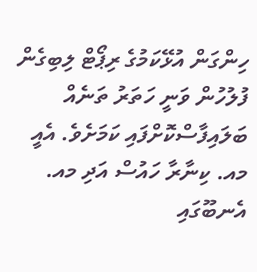ހިންގަން އުޅޭކަމުގެ ރިޕޯޓް ލިބިގެން ފުލުހުން ވަނީ ހަތަރު ތަނެއް ބަލައިފާސްކޮށްފައި ކަމަށެވެ. އެއީ މއ. ކިނާރާ ހައުސް އަދި މއ. އެނބޫގައި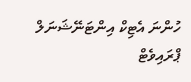ހުންނަ އެޓިކް އިންޓަނޭޝަނަލް ޕްރައިވެޓް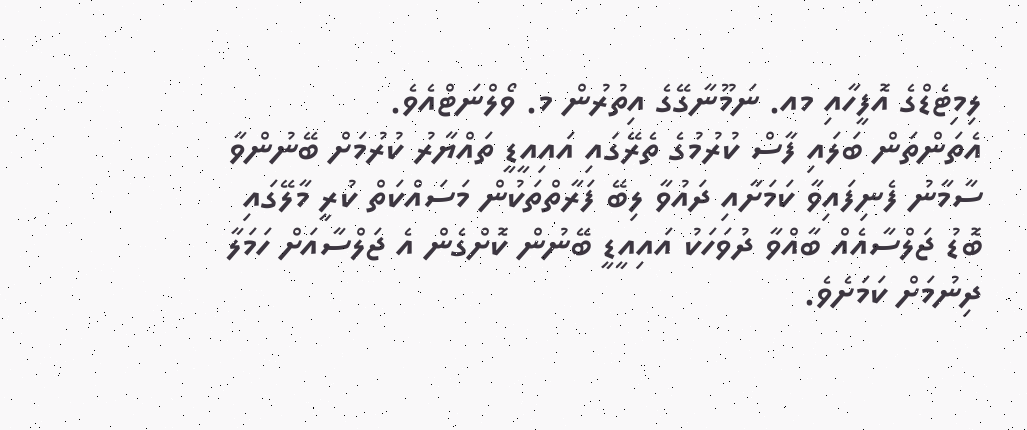ލިމިޓެޑްގެ އޮފީހާއި މއ. ނަމޫނާގޭގެ އިތުރުން މ. ވޯލްނަޓްއެވެ.
އެތަންތަން ބަލައި ފާސް ކުރުމުގެ ތެރޭގައި އައިއީޑީ ތައްޔާރު ކުރުމަށް ބޭނުންވާ ސާމާނު ފެނިފައިވާ ކަމަށާއި ދައުވާ ލިބޭ ފަރާތްތަކުން މަސައްކަތް ކުރީ މާލޭގައި ބޮޑު ޖަލްސާއެއް ބާއްވާ ދުވަހަކު އައިއީޑީ ބޭނުން ކޮށްގެން އެ ޖަލްސާއަށް ހަމަލާ ދިނުމަށް ކަމަށެވެ.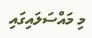މި މައްސަލައިގައި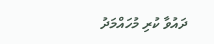ދައުވާ ކުރި މުހައްމަދު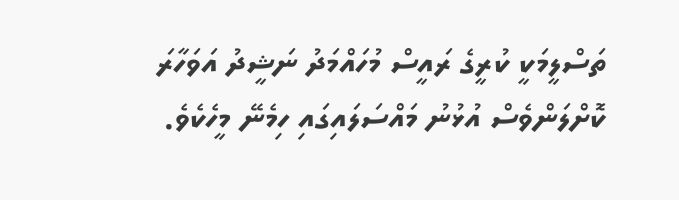ތަސްލީމަކީ ކުރީގެ ރައީސް މުހައްމަދު ނަޝީދު އަވަހާރަ ކޮށްލަންވެސް އުޅުނު މައްސަލައިގައި ހިމެނޭ މީހެކެވެ.